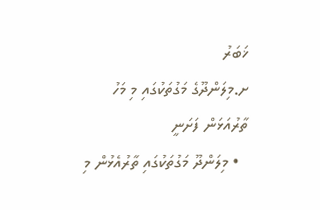ޚަބަރު
ށ.މިލަންދޫގެ މަގުތަކުގައި މި މަހު ތާރުއަޅަން ފަށަނީ
  • މިލަންދޫ މަގުތަކުގައި ތާރުއެޅުން މި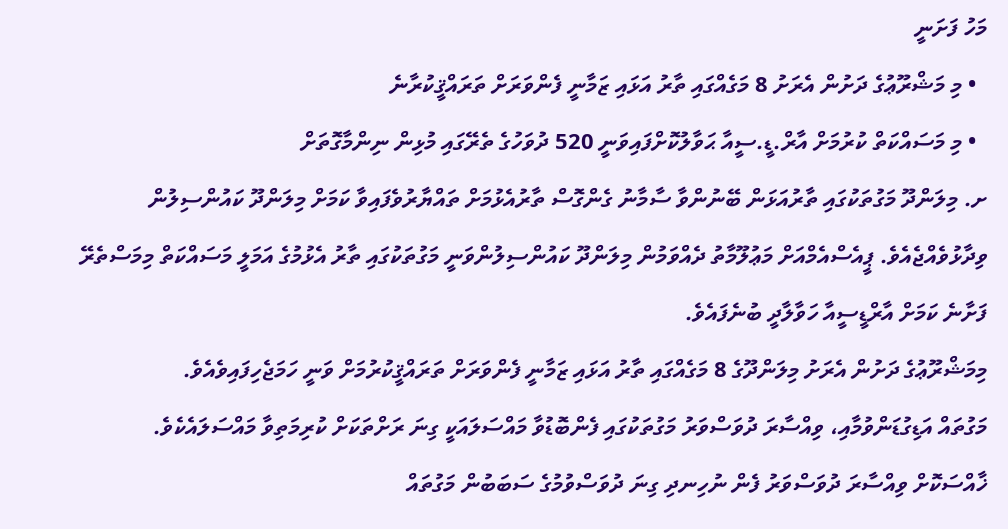މަހު ފަށަނީ
  • މި މަޝްރޫޢުގެ ދަށުން އެރަށު 8 މަގެއްގައި ތާރު އަޅައި ޒަމާނީ ފެންވަރަށް ތަރައްޤީކުރާނެ
  • މި މަސައްކަތް ކުރުމަށް އާރް.ޑީ.ސީއާ ޙަވާލުކޮށްފައިވަނީ 520 ދުވަހުގެ ތެރޭގައި މުޅިން ނިންމާގޮތަށް
ށ. މިލަންދޫ މަގުތަކުގައި ތާރުއަޅަން ބޭނުންވާ ސާމާނު ގެންގޮސް ތާރުއެޅުމަށް ތައްޔާރުވެފައިވާ ކަމަށް މިލަންދޫ ކައުންސިލުން ވިދާޅުވެއްޖެއެވެ. ޕީއެސްއެމްއަށް މަޢުލޫމާތު ދެއްވަމުން މިލަންދޫ ކައުންސިލުންވަނީ މަގުތަކުގައި ތާރު އެޅުމުގެ އަމަލީ މަސައްކަތް މިމަސްތެރޭ ފަށާނެ ކަމަށް އާރްޑީސީއާ ހަވާލާދީ ބުނެފައެވެ.
މިމަޝްރޫޢުގެ ދަށުން އެރަށު މިލަންދޫގެ 8 މަގެއްގައި ތާރު އަޅައި ޒަމާނީ ފެންވަރަށް ތަރައްޤީކުރުމަށް ވަނީ ހަމަޖެހިފައިވެއެވެ.
މަގުތައް އަޑިގުޑަންވުމާއި، ވިއްސާރަ ދުވަސްވަރު މަގުތަކުގައި ފެންބޮޑުވާ މައްސަލައަކީ ގިނަ ރަށްތަކަށް ކުރިމަތިވާ މައްސަލައެކެވެ. ޚާއްސަކޮށް ވިއްސާރަ ދުވަސްވަރު ފެން ނުހިނދި ގިނަ ދުވަސްވުމުގެ ސަބަބުން މަގުތައް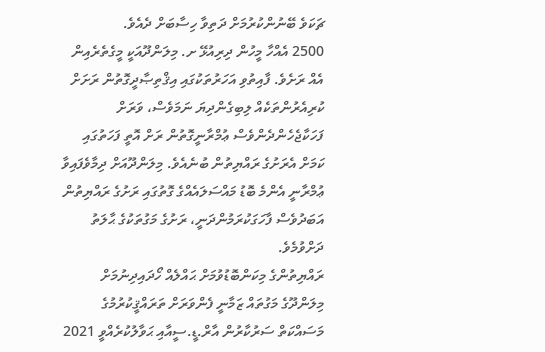ޗަކަވެ ބޭނުންކުރުމަށް ދަތިވާ ހިސާބަށް ދެއެވެ.
2500 އެއްހާ މީހުން ދިރިއުޅޭ ށ. މިލަންދޫއަކީ މީގެތެރެއިން އެއް ރަށެވެ. ފާއިތުވި އަހަރުތަކުގައި އިޤްތިޞާދީގޮތުން ރަށަށް ކުރިއެރުންތަކެއް ލިބިގެންދިޔަ ނަމަވެސް، ވަރަށް ފަހަކާޖެހެންދެންވެސް ޢުމްރާނީގޮތުން ރަށް އޮތީ ފަހަތުގައި ކަމަށް އެރަށުގެ ރައްޔިތުން ބުނެއެވެ. މިލަންދޫއަށް ދިމާވެފައިވާ ޢުމްރާނީ އެންމެ ބޮޑު މައްސަލައެއްގެ ގޮތުގައި ރަށުގެ ރައްޔިތުން އަބަދުވެސް ފާހަގަކުރަމުންދަނީ، ރަށުގެ މަގުތަކުގެ ޙާލަތު ދަށްވުމެވެ.
ރައްޔިތުންގެ މިކަންބޮޑުވުމަށް ޙައްލެއް ހޯދައިދިނުމަށް މިލަންދޫގެ މަގުތައް ޒަމާނީ ފެންވަރަށް ތަރައްޤީކުރުމުގެ މަސައްކަތް ސަރުކާރުން އާރް.ޑީ.ސީއާއި ޙަވާލުކުރެއްވީ 2021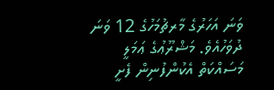ވަނަ އަހަރުގެ މާރޗުމަހުގެ 12 ވަނަ ދުވަހުއެވެ. މަޝްރޫޢުގެ ޢަމަލީ މަސައްކަތް އެކުންފުނިން ފެށީ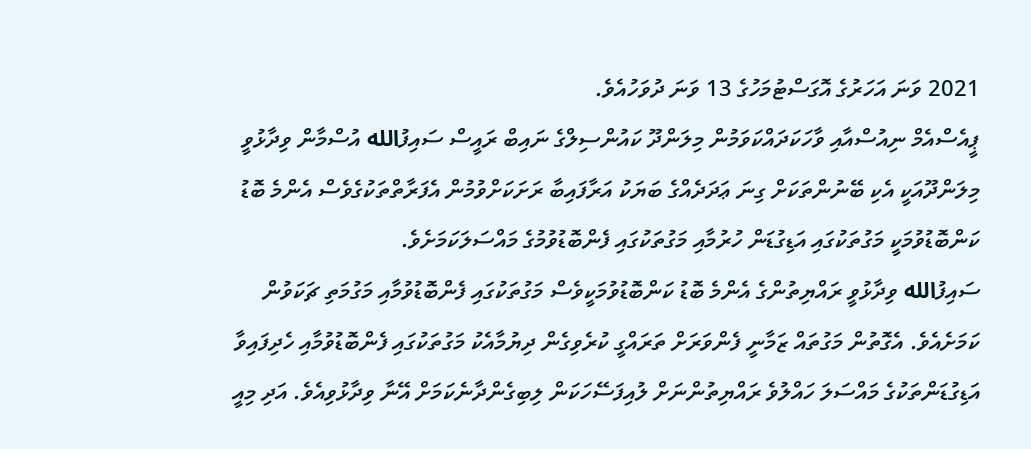2021 ވަނަ އަހަރުގެ އޮގަސްޓުމަހުގެ 13 ވަނަ ދުވަހުއެވެ.
ޕީއެސްއެމް ނިއުސްއާއި ވާހަކަދައްކަވަމުން މިލަންދޫ ކައުންސިލްގެ ނައިބް ރައީސް ސައިފުالله އުސްމާން ވިދާޅުވީ މިލަންދޫއަކީ އެކި ބޭނުންތަކަށް ގިނަ ޢަދަދެއްގެ ބަޔަކު އަރާފައިބާ ރަށަކަށްވުމުން އެފަރާތްތަކުގެވެސް އެންމެ ބޮޑު ކަންބޮޑުވުމަކީ މަގުތަކުގައި އަޑިގުޑަން ހުރުމާއި މަގުތަކުގައި ފެންބޮޑުވުމުގެ މައްސަލަކަމަށެވެ.
ސައިފުالله ވިދާޅުވީ ރައްޔިތުންގެ އެންމެ ބޮޑު ކަންބޮޑުވުމަކީވެސް މަގުތަކުގައި ފެންބޮޑުވުމާއި މަގުމަތި ޗަކަވުން ކަމަށެއެވެ. އެގޮތުން މަގުތައް ޒަމާނީ ފެންވަރަށް ތަރައްގީ ކުރެވިގެން ދިޔުމާއެކު މަގުތަކުގައި ފެންބޮޑުވުމާއި ހެދިފައިވާ އަޑިގުޑަންތަކުގެ މައްސަލަ ހައްލުވެ ރައްޔިތުންނަށް ލުއިފަސޭހަކަން ލިބިގެންދާނެކަމަށް އޭނާ ވިދާޅުވިއެވެ. އަދި މިއީ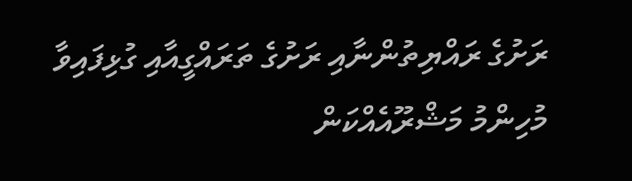ރަށުގެ ރައްޔިތުންނާއި ރަށުގެ ތަރައްގީއާއި ގުޅިފައިވާ މުހިންމު މަޝްރޫއެއްކަން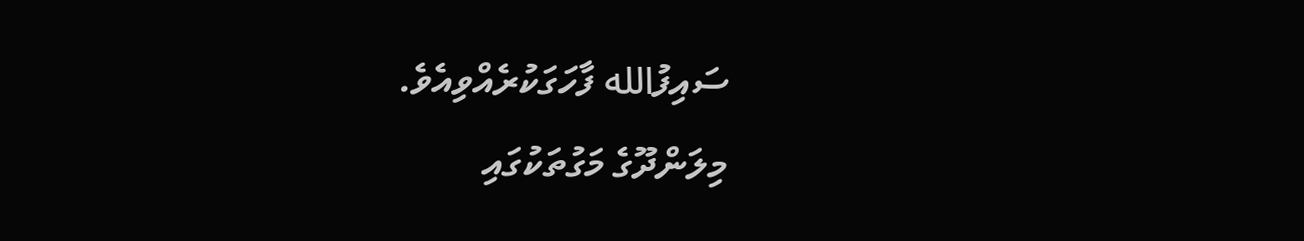ސައިފުالله ފާހަގަކުރެއްވިއެވެ.
މިލަންދޫގެ މަގުތަކުގައި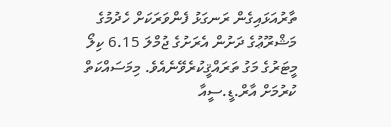ތާރުއަޅައިގެން ރަނގަޅު ފެންވަރަކަށް ހެދުމުގެ މަޝްރޫޢުގެ ދަށުން އެރަށުގެ ޖުމްލަ 6.15 ކިލޯ މީޓަރުގެ މަގު ތަރައްޤީކުރެވޭނެއެވެ. މިމަސައްކަތް ކުރުމަށް އާރް.ޑީ.ސީއާ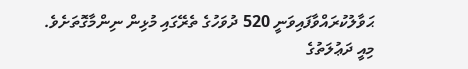ޙަވާލުކުރައްވާފައިވަނީ 520 ދުވަހުގެ ތެރޭގައި މުޅިން ނިންމާގޮތަށެވެ.
މިއީ ދަޢުލަތުގެ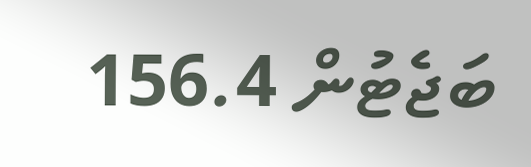ބަޖެޓުން 156.4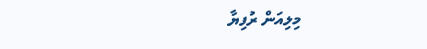މިލިއަން ރުފިޔާ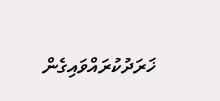ޚަރަދުކުރައްވައިގެން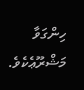ހިންގަވާ މަޝްރޫޢެކެވެ.